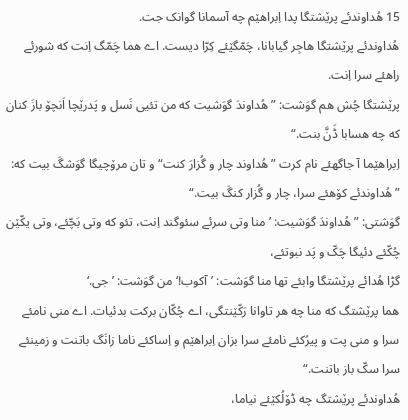15 هُداوندئے پرێشتگا پدا اِبراهێم چه آسمانا گوانک جت.
هُداوندئے پرێشتگا هاجِر گیابانا، چَمّگێئے کِرّا دیست. اے هما چَمّگ اِنت که شورئے راهئے سرا اِنت.
پرێشتگا چُش هم گوَشت: ”هُداوندَ گوَشیت که من تئیی نَسل و پَدرێچا اَنچۆ بازَ کنان که چه هسابا ڈَنَّ بنت.“
اِبراهێما آ جاگهئے نام کرت ”هُداوند چار و گُزارَ کنت“ و تان مرۆچیگا گوَشگَ بیت که: ”هُداوندئے کۆهئے سرا، چار و گُزار کنگَ بیت.“
گوَشتی: ”هُداوندَ گوَشیت: ’منا وتی سرئے سئوگند اِنت، تئو که وتی بَچّئے، وتی یکّێن چُکّئے دئیگا چَکّ و پَد نبوتئے،
گڑا هُدائے پرێشتگا وابئے تها منا گوَشت: ’آکوب!‘ من گوَشت: ’جی.‘
هما پرێشتگ که منا چه هر تاوانا رَکّێنتگی، اے چُکّان برکت بدئیات. اے منی نامئے سرا و منی پت و پیرُکئے نامئے سرا بزان اِبراهێم و اِساکئے ناما زانَگ باتنت و زمینئے سرا سکّ باز باتنت.“
هُداوندئے پرێشتگ چه ڈۆلُکێئے نیاما،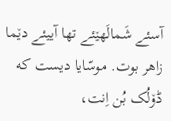آسئے شَمالَهێئے تها آییئے دێما زاهر بوت. موسّایا دیست که ڈۆلُک بُن اِنت،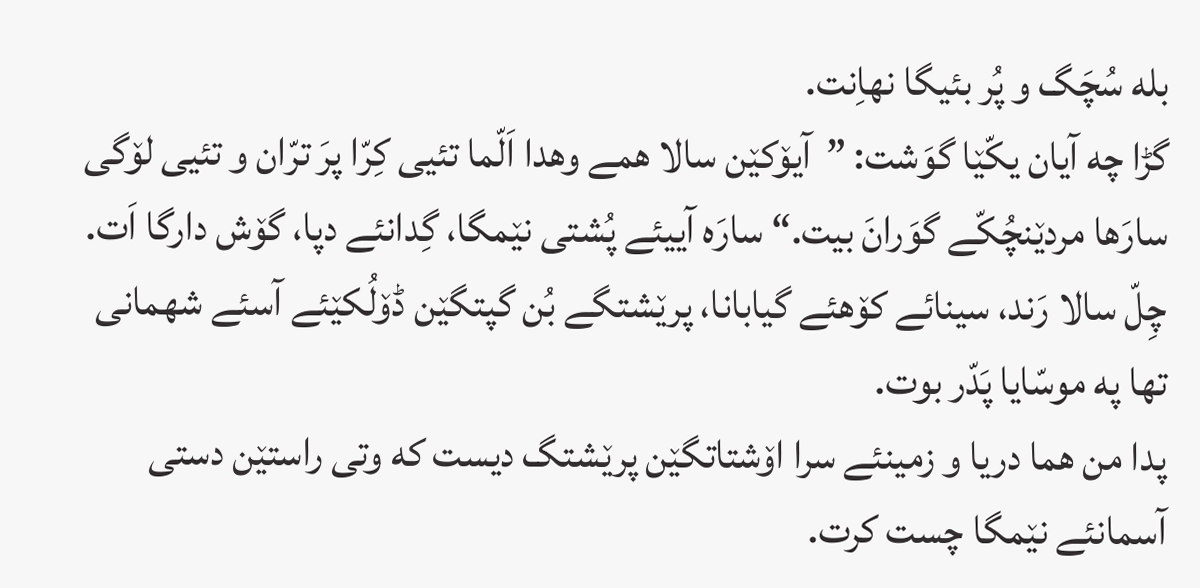بله سُچَگ و پُر بئیگا نهاِنت.
گڑا چه آیان یکّێا گوَشت: ”آیۆکێن سالا همے وهدا اَلّما تئیی کِرّا پرَ ترّان و تئیی لۆگی سارَها مردێنچُکّے گوَرانَ بیت.“ سارَه آییئے پُشتی نێمگا، گِدانئے دپا، گۆش دارگا اَت.
چِلّ سالا رَند، سینائے کۆهئے گیابانا، پرێشتگے بُن گپتگێن ڈۆلُکێئے آسئے شهمانی تها په موسّایا پَدّر بوت.
پدا من هما دریا و زمینئے سرا اۆشتاتگێن پرێشتگ دیست که وتی راستێن دستی آسمانئے نێمگا چست کرت.